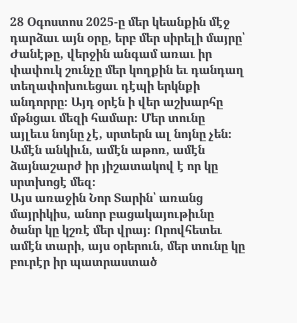28 Օգոստոս 2025-ը մեր կեանքին մէջ դարձաւ այն օրը, երբ մեր սիրելի մայրը՝ Ժանէթը, վերջին անգամ առաւ իր փափուկ շունչը մեր կողքին եւ դանդաղ տեղափոխուեցաւ դէպի երկնքի անդորրը։ Այդ օրէն ի վեր աշխարհը մթնցաւ մեզի համար։ Մեր տունը այլեւս նոյնը չէ, սրտերն ալ նոյնը չեն։ Ամէն անկիւն, ամէն աթոռ, ամէն ձայնաշարժ իր յիշատակով է որ կը սրտխոցէ մեզ։
Այս առաջին Նոր Տարին՝ առանց մայրիկիս, անոր բացակայութիւնը ծանր կը կշռէ մեր վրայ։ Որովհետեւ ամէն տարի, այս օրերուն, մեր տունը կը բուրէր իր պատրաստած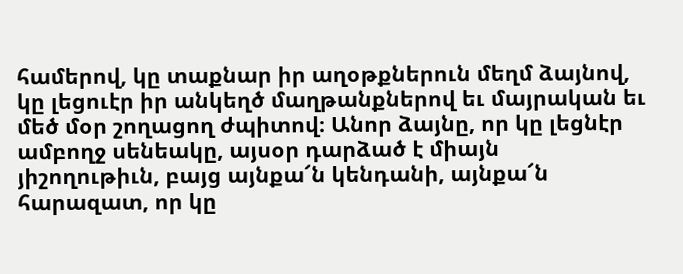համերով, կը տաքնար իր աղօթքներուն մեղմ ձայնով, կը լեցուէր իր անկեղծ մաղթանքներով եւ մայրական եւ մեծ մօր շողացող ժպիտով։ Անոր ձայնը, որ կը լեցնէր ամբողջ սենեակը, այսօր դարձած է միայն յիշողութիւն, բայց այնքա՜ն կենդանի, այնքա՜ն հարազատ, որ կը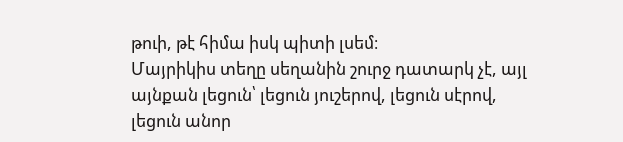թուի, թէ հիմա իսկ պիտի լսեմ։
Մայրիկիս տեղը սեղանին շուրջ դատարկ չէ, այլ այնքան լեցուն՝ լեցուն յուշերով, լեցուն սէրով, լեցուն անոր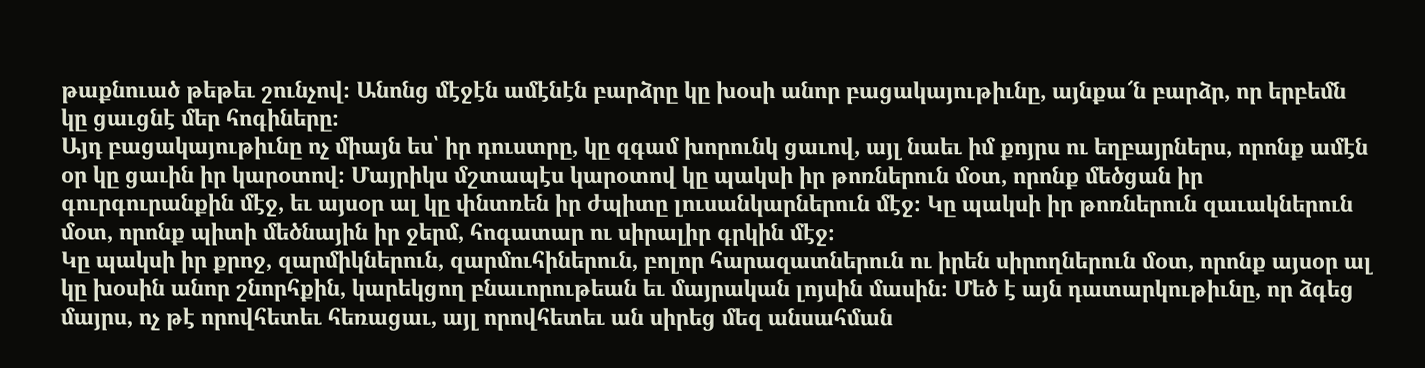թաքնուած թեթեւ շունչով։ Անոնց մէջէն ամէնէն բարձրը կը խօսի անոր բացակայութիւնը, այնքա՜ն բարձր, որ երբեմն կը ցաւցնէ մեր հոգիները։
Այդ բացակայութիւնը ոչ միայն ես՝ իր դուստրը, կը զգամ խորունկ ցաւով, այլ նաեւ իմ քոյրս ու եղբայրներս, որոնք ամէն օր կը ցաւին իր կարօտով։ Մայրիկս մշտապէս կարօտով կը պակսի իր թոռներուն մօտ, որոնք մեծցան իր գուրգուրանքին մէջ, եւ այսօր ալ կը փնտռեն իր ժպիտը լուսանկարներուն մէջ։ Կը պակսի իր թոռներուն զաւակներուն մօտ, որոնք պիտի մեծնային իր ջերմ, հոգատար ու սիրալիր գրկին մէջ։
Կը պակսի իր քրոջ, զարմիկներուն, զարմուհիներուն, բոլոր հարազատներուն ու իրեն սիրողներուն մօտ, որոնք այսօր ալ կը խօսին անոր շնորհքին, կարեկցող բնաւորութեան եւ մայրական լոյսին մասին։ Մեծ է այն դատարկութիւնը, որ ձգեց մայրս, ոչ թէ որովհետեւ հեռացաւ, այլ որովհետեւ ան սիրեց մեզ անսահման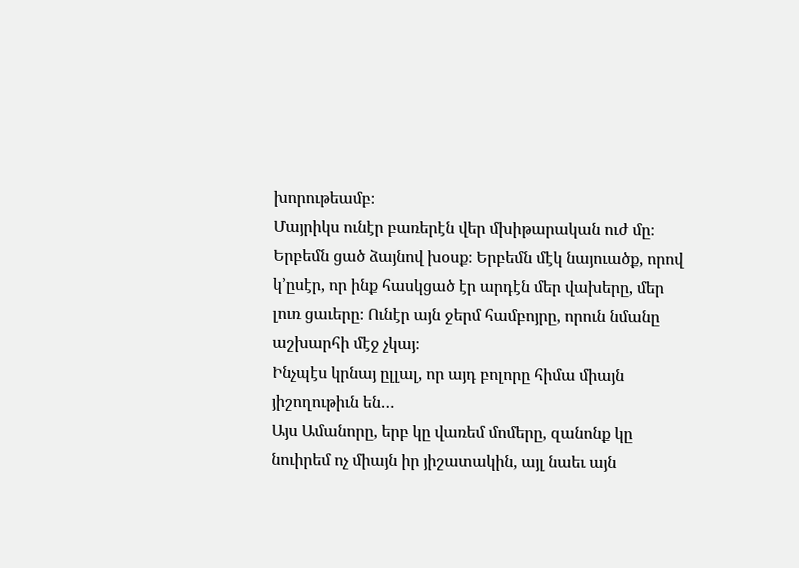խորութեամբ։
Մայրիկս ունէր բառերէն վեր մխիթարական ուժ մը։ Երբեմն ցած ձայնով խօսք։ Երբեմն մէկ նայուածք, որով կ’ըսէր, որ ինք հասկցած էր արդէն մեր վախերը, մեր լուռ ցաւերը։ Ունէր այն ջերմ համբոյրը, որուն նմանը աշխարհի մէջ չկայ։
Ինչպէս կրնայ ըլլալ, որ այդ բոլորը հիմա միայն յիշողութիւն են…
Այս Ամանորը, երբ կը վառեմ մոմերը, զանոնք կը նուիրեմ ոչ միայն իր յիշատակին, այլ նաեւ այն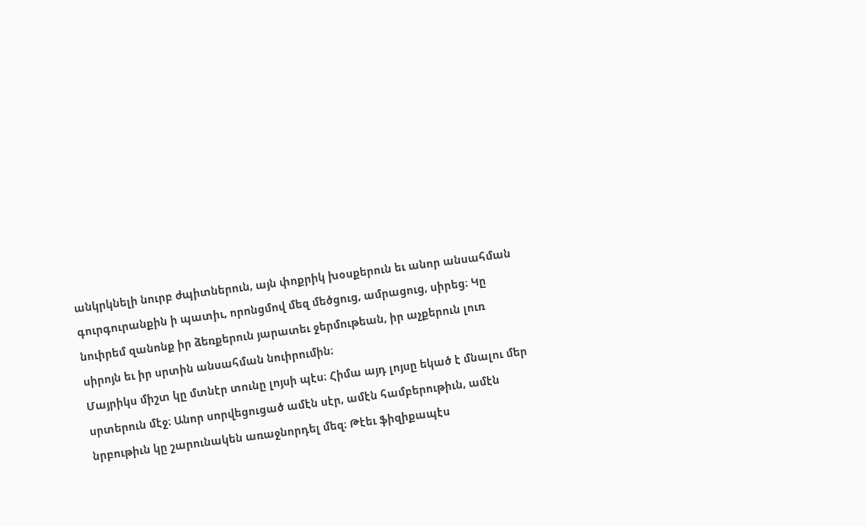անկրկնելի նուրբ ժպիտներուն, այն փոքրիկ խօսքերուն եւ անոր անսահման գուրգուրանքին ի պատիւ, որոնցմով մեզ մեծցուց, ամրացուց, սիրեց։ Կը նուիրեմ զանոնք իր ձեռքերուն յարատեւ ջերմութեան, իր աչքերուն լուռ սիրոյն եւ իր սրտին անսահման նուիրումին։
Մայրիկս միշտ կը մտնէր տունը լոյսի պէս։ Հիմա այդ լոյսը եկած է մնալու մեր սրտերուն մէջ։ Անոր սորվեցուցած ամէն սէր, ամէն համբերութիւն, ամէն նրբութիւն կը շարունակեն առաջնորդել մեզ։ Թէեւ ֆիզիքապէս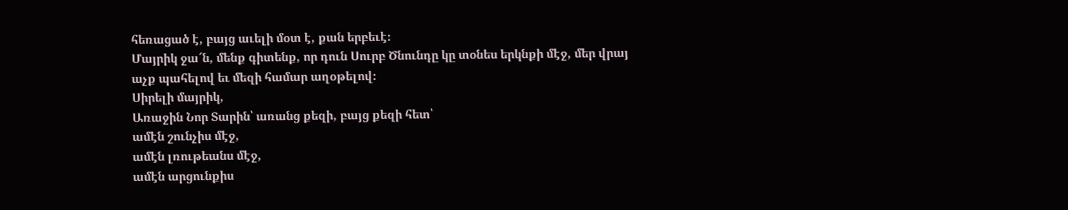հեռացած է, բայց աւելի մօտ է, քան երբեւէ։
Մայրիկ ջա՜ն, մենք գիտենք, որ դուն Սուրբ Ծնունդը կը տօնես երկնքի մէջ, մեր վրայ աչք պահելով եւ մեզի համար աղօթելով։
Սիրելի մայրիկ,
Առաջին Նոր Տարին՝ առանց քեզի, բայց քեզի հետ՝
ամէն շունչիս մէջ,
ամէն լռութեանս մէջ,
ամէն արցունքիս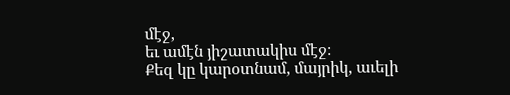մէջ,
եւ ամէն յիշատակիս մէջ։
Քեզ կը կարօտնամ, մայրիկ, աւելի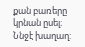քան բառերը կրնան ըսել։
Ննջէ խաղաղ: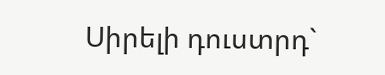Սիրելի դուստրդ`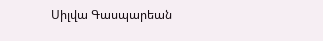Սիլվա Գասպարեան